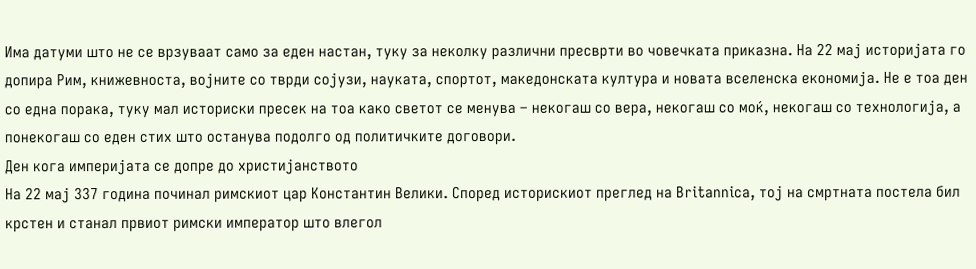Има датуми што не се врзуваат само за еден настан, туку за неколку различни пресврти во човечката приказна. На 22 мај историјата го допира Рим, книжевноста, војните со тврди сојузи, науката, спортот, македонската култура и новата вселенска економија. Не е тоа ден со една порака, туку мал историски пресек на тоа како светот се менува – некогаш со вера, некогаш со моќ, некогаш со технологија, а понекогаш со еден стих што останува подолго од политичките договори.
Ден кога империјата се допре до христијанството
На 22 мај 337 година починал римскиот цар Константин Велики. Според историскиот преглед на Britannica, тој на смртната постела бил крстен и станал првиот римски император што влегол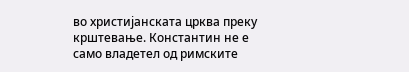во христијанската црква преку крштевање. Константин не е само владетел од римските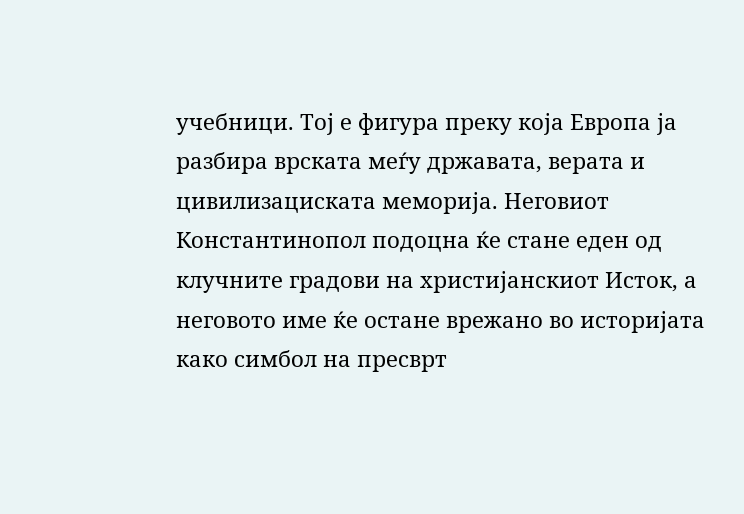учебници. Тој е фигура преку која Европа ја разбира врската меѓу државата, верата и цивилизациската меморија. Неговиот Константинопол подоцна ќе стане еден од клучните градови на христијанскиот Исток, а неговото име ќе остане врежано во историјата како симбол на пресврт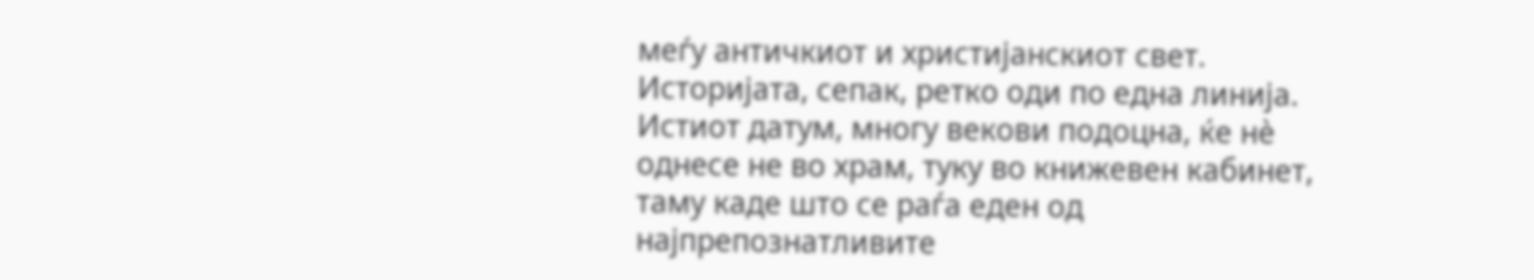меѓу античкиот и христијанскиот свет.
Историјата, сепак, ретко оди по една линија. Истиот датум, многу векови подоцна, ќе нѐ однесе не во храм, туку во книжевен кабинет, таму каде што се раѓа еден од најпрепознатливите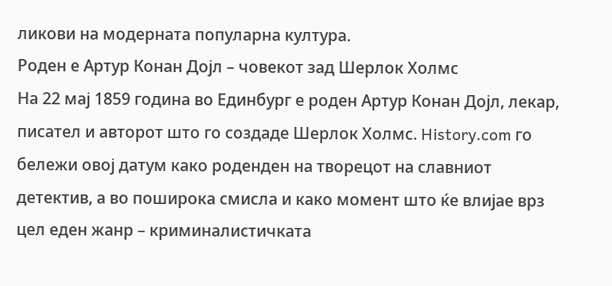ликови на модерната популарна култура.
Роден е Артур Конан Дојл – човекот зад Шерлок Холмс
На 22 мај 1859 година во Единбург е роден Артур Конан Дојл, лекар, писател и авторот што го создаде Шерлок Холмс. History.com го бележи овој датум како роденден на творецот на славниот детектив, а во поширока смисла и како момент што ќе влијае врз цел еден жанр – криминалистичката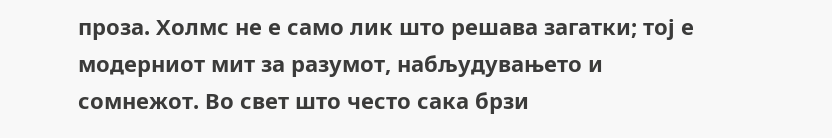проза. Холмс не е само лик што решава загатки; тој е модерниот мит за разумот, набљудувањето и сомнежот. Во свет што често сака брзи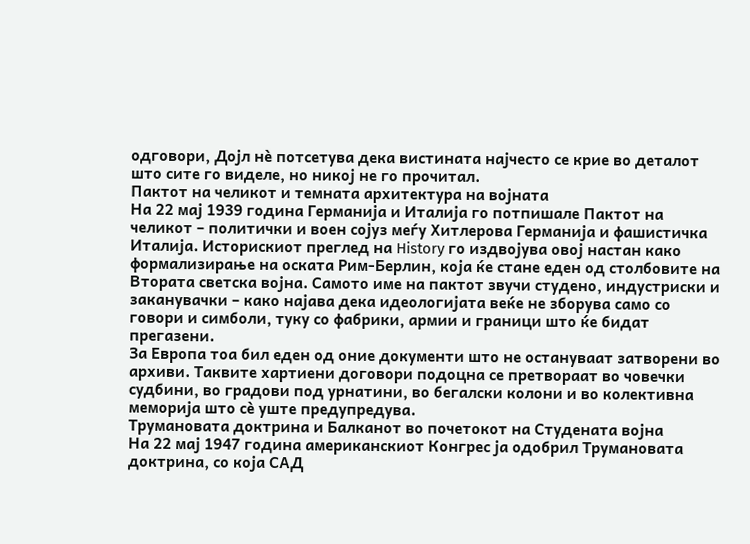одговори, Дојл нѐ потсетува дека вистината најчесто се крие во деталот што сите го виделе, но никој не го прочитал.
Пактот на челикот и темната архитектура на војната
На 22 мај 1939 година Германија и Италија го потпишале Пактот на челикот – политички и воен сојуз меѓу Хитлерова Германија и фашистичка Италија. Историскиот преглед на History го издвојува овој настан како формализирање на оската Рим-Берлин, која ќе стане еден од столбовите на Втората светска војна. Самото име на пактот звучи студено, индустриски и заканувачки – како најава дека идеологијата веќе не зборува само со говори и симболи, туку со фабрики, армии и граници што ќе бидат прегазени.
За Европа тоа бил еден од оние документи што не остануваат затворени во архиви. Таквите хартиени договори подоцна се претвораат во човечки судбини, во градови под урнатини, во бегалски колони и во колективна меморија што сè уште предупредува.
Трумановата доктрина и Балканот во почетокот на Студената војна
На 22 мај 1947 година американскиот Конгрес ја одобрил Трумановата доктрина, со која САД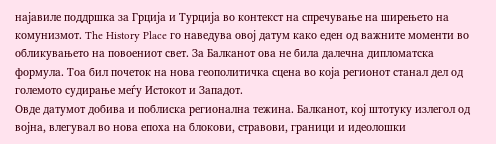најавиле поддршка за Грција и Турција во контекст на спречување на ширењето на комунизмот. The History Place го наведува овој датум како еден од важните моменти во обликувањето на повоениот свет. За Балканот ова не била далечна дипломатска формула. Тоа бил почеток на нова геополитичка сцена во која регионот станал дел од големото судирање меѓу Истокот и Западот.
Овде датумот добива и поблиска регионална тежина. Балканот, кој штотуку излегол од војна, влегувал во нова епоха на блокови, стравови, граници и идеолошки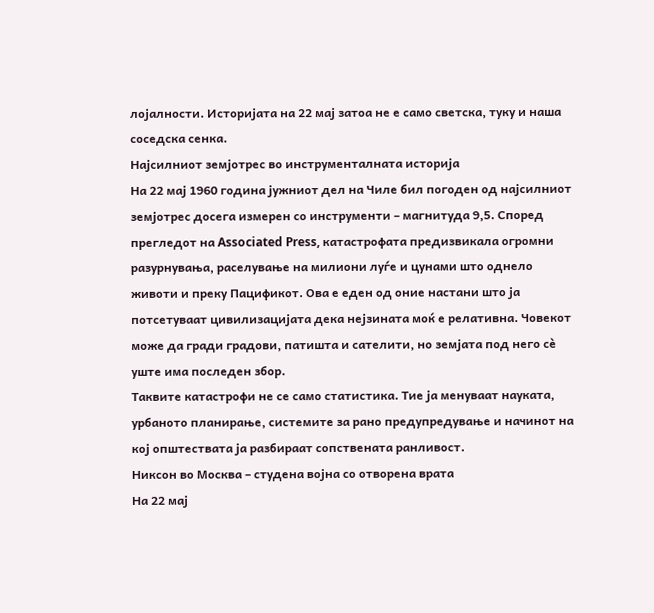лојалности. Историјата на 22 мај затоа не е само светска, туку и наша соседска сенка.
Најсилниот земјотрес во инструменталната историја
На 22 мај 1960 година јужниот дел на Чиле бил погоден од најсилниот земјотрес досега измерен со инструменти – магнитуда 9,5. Според прегледот на Associated Press, катастрофата предизвикала огромни разурнувања, раселување на милиони луѓе и цунами што однело животи и преку Пацификот. Ова е еден од оние настани што ја потсетуваат цивилизацијата дека нејзината моќ е релативна. Човекот може да гради градови, патишта и сателити, но земјата под него сè уште има последен збор.
Таквите катастрофи не се само статистика. Тие ја менуваат науката, урбаното планирање, системите за рано предупредување и начинот на кој општествата ја разбираат сопствената ранливост.
Никсон во Москва – студена војна со отворена врата
На 22 мај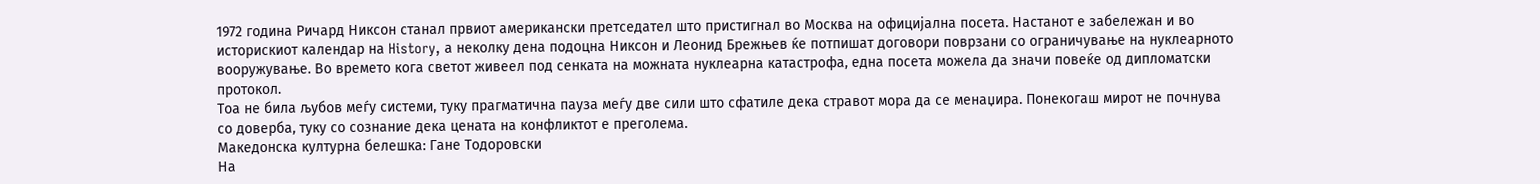1972 година Ричард Никсон станал првиот американски претседател што пристигнал во Москва на официјална посета. Настанот е забележан и во историскиот календар на History, а неколку дена подоцна Никсон и Леонид Брежњев ќе потпишат договори поврзани со ограничување на нуклеарното вооружување. Во времето кога светот живеел под сенката на можната нуклеарна катастрофа, една посета можела да значи повеќе од дипломатски протокол.
Тоа не била љубов меѓу системи, туку прагматична пауза меѓу две сили што сфатиле дека стравот мора да се менаџира. Понекогаш мирот не почнува со доверба, туку со сознание дека цената на конфликтот е преголема.
Македонска културна белешка: Гане Тодоровски
На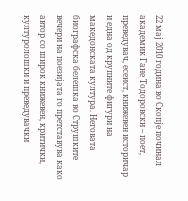22 мај 2010 година во Скопје починал академик Гане Тодоровски – поет, преведувач, есеист, книжевен историчар и една од крупните фигури на македонската култура. Неговата биографска белешка во Струшките вечери на поезијата го претставува како автор со широк книжевен, критички, културолошки и преведувачки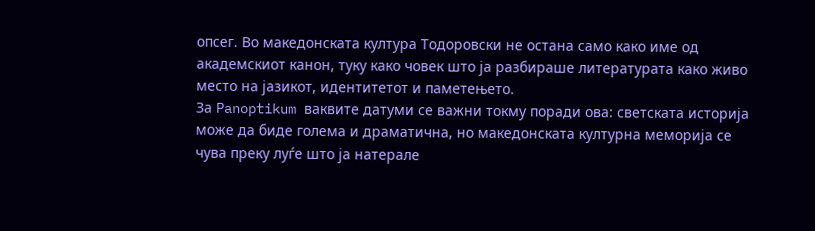опсег. Во македонската култура Тодоровски не остана само како име од академскиот канон, туку како човек што ја разбираше литературата како живо место на јазикот, идентитетот и паметењето.
За Panoptikum ваквите датуми се важни токму поради ова: светската историја може да биде голема и драматична, но македонската културна меморија се чува преку луѓе што ја натерале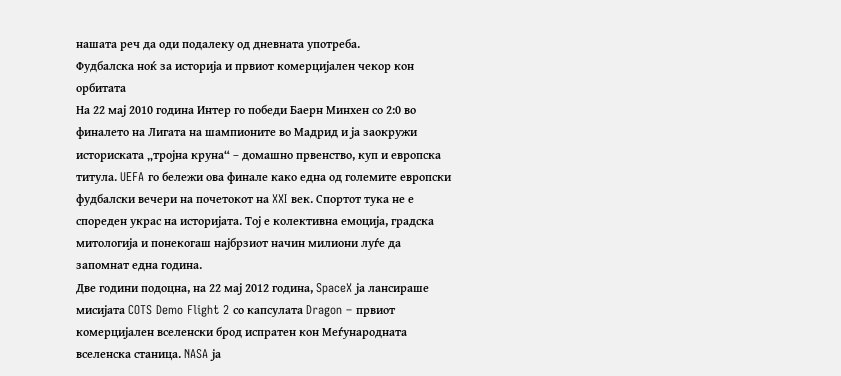нашата реч да оди подалеку од дневната употреба.
Фудбалска ноќ за историја и првиот комерцијален чекор кон орбитата
На 22 мај 2010 година Интер го победи Баерн Минхен со 2:0 во финалето на Лигата на шампионите во Мадрид и ја заокружи историската „тројна круна“ – домашно првенство, куп и европска титула. UEFA го бележи ова финале како една од големите европски фудбалски вечери на почетокот на XXI век. Спортот тука не е спореден украс на историјата. Тој е колективна емоција, градска митологија и понекогаш најбрзиот начин милиони луѓе да запомнат една година.
Две години подоцна, на 22 мај 2012 година, SpaceX ја лансираше мисијата COTS Demo Flight 2 со капсулата Dragon – првиот комерцијален вселенски брод испратен кон Меѓународната вселенска станица. NASA ја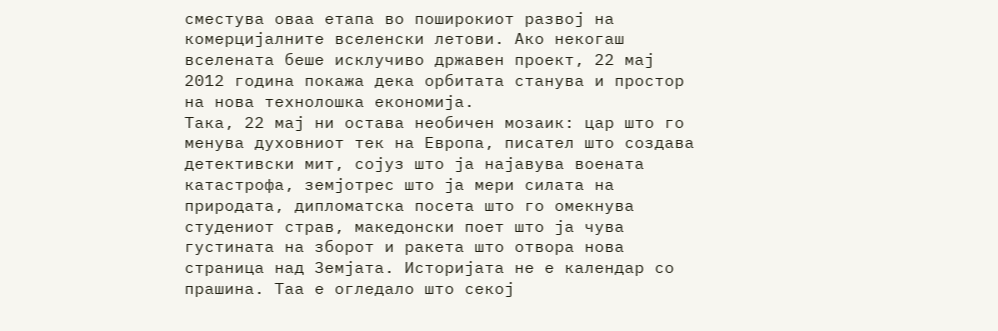сместува оваа етапа во поширокиот развој на комерцијалните вселенски летови. Ако некогаш вселената беше исклучиво државен проект, 22 мај 2012 година покажа дека орбитата станува и простор на нова технолошка економија.
Така, 22 мај ни остава необичен мозаик: цар што го менува духовниот тек на Европа, писател што создава детективски мит, сојуз што ја најавува воената катастрофа, земјотрес што ја мери силата на природата, дипломатска посета што го омекнува студениот страв, македонски поет што ја чува густината на зборот и ракета што отвора нова страница над Земјата. Историјата не е календар со прашина. Таа е огледало што секој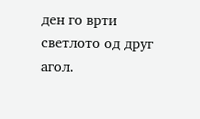ден го врти светлото од друг агол.